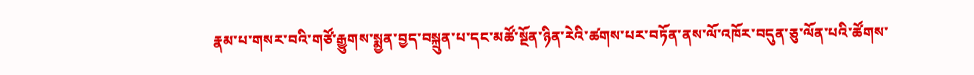རྣམ་པ་གསར་བའི་གཙོ་རྒྱུགས་སྨྱན་བྱད་བསྐྲུན་པ་དང་མཚོ་སྔོན་ཉིན་རེའི་ཚགས་པར་བཏོན་ནས་ལོ་འཁོར་བདུན་ཅུ་ལོན་པའི་ཚོགས་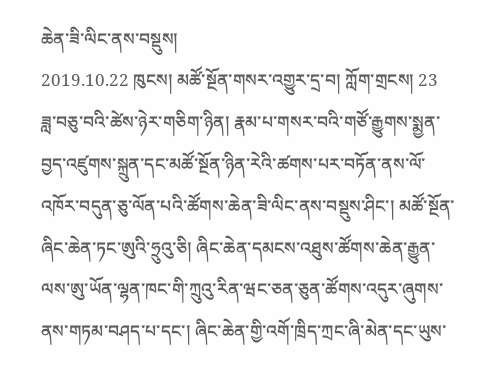ཆེན་ཟི་ལིང་ནས་བསྡུས།
2019.10.22 ཁུངས། མཚོ་སྔོན་གསར་འགྱུར་དྲ་བ། ཀློག་གྲངས། 23
ཟླ་བཅུ་བའི་ཚེས་ཉེར་གཅིག་ཉིན། རྣམ་པ་གསར་བའི་གཙོ་རྒྱུགས་སྨྱན་བྱད་འཛུགས་སྐྲུན་དང་མཚོ་སྔོན་ཉིན་རེའི་ཚགས་པར་བཏོན་ནས་ལོ་འཁོར་བདུན་ཅུ་ལོན་པའི་ཚོགས་ཆེན་ཟི་ལིང་ནས་བསྡུས་ཤིང་། མཚོ་སྔོན་ཞིང་ཆེན་ཏང་ཨུའི་ཧྲུའུ་ཅི། ཞིང་ཆེན་དམངས་འཐུས་ཚོགས་ཆེན་རྒྱུན་ལས་ཨུ་ཡོན་ལྷན་ཁང་གི་ཀྲུའུ་རིན་ཝང་ཅན་ཅུན་ཚོགས་འདུར་ཞུགས་ནས་གཏམ་བཤད་པ་དང་། ཞིང་ཆེན་གྱི་འགོ་ཁྲིད་ཀྲང་ཞི་མེན་དང་ཡུས་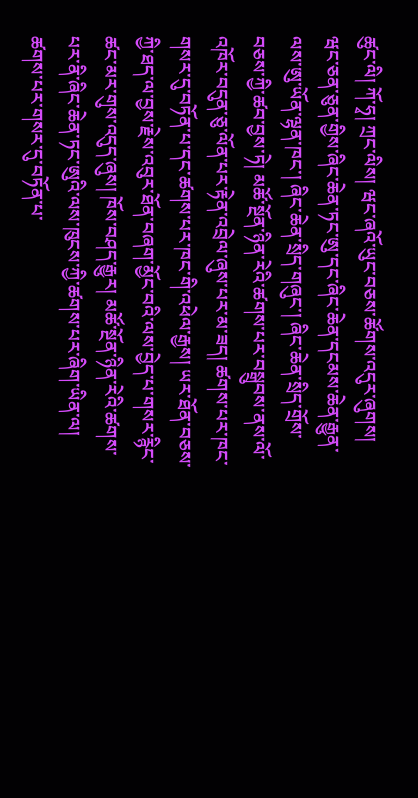ཚུང་ལི། ཀོ་ཧྭ། ཀྲང་ལིས། ཝང་ཞའོ་ཡུང་བཅས་ཚོགས་འདུར་ཞུགས།
ཝང་ཅན་ཅུན་གྱིས་ཞིང་ཆེན་ཏང་ཨུ་དང་ཞིང་ཆེན་དངམས་ཆེན་རྒྱུན་ལས་ཨུ་ཡོན་ལྷན་ཁང་། ཞིང་ཆེན་སྲིད་གཞུང་། ཞིང་ཆེན་སྲིད་གྲོས་བཅས་ཀྱི་ཚབ་བྱས་ཏེ། མཚོ་སྔོན་ཉིན་རེའི་ཚགས་པར་བསྒྲུབས་ནས་ལོ་འཁོར་བདུན་ཅུ་ལོན་པར་རྟེན་འབྲེལ་ཞུས་པར་མ་ཟད། ཚགས་པར་ཁང་གསར་དུ་བཏོན་པ་དང་ཚགས་པར་ཁང་གི་འཕེལ་རྒྱས། ཡར་ཐོན་བཅས་ཀྱི་ཐད་ལ་བྱས་རྗེས་འབུར་ཐོན་བཞག་མྱོང་བའི་ལས་བྱེད་པ་གསར་རྙིང་ཚང་མར་གུས་འདུད་ཞུས། ཁོས་བཤད་རྒྱུར། མཚོ་སྔོན་ཉིན་རེའི་ཚགས་པར་ནི་ཞིང་ཆེན་ཏང་ཨུའི་ལས་ཁུངས་ཀྱི་ཚགས་པར་ཞིག་ཡིན་ལ། ཚགས་པར་གསར་དུ་བཏོན་པ་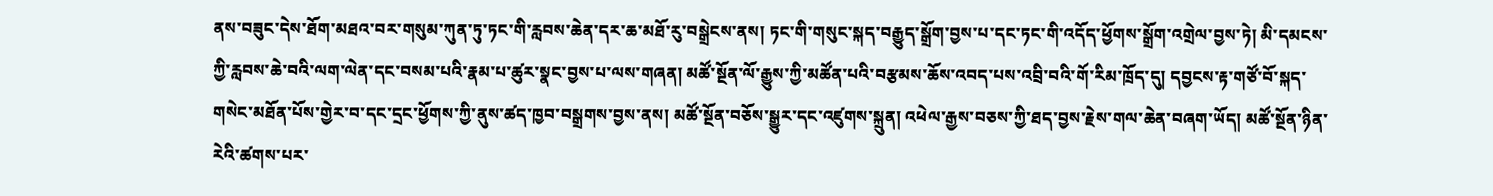ནས་བཟུང་དེས་ཐོག་མཐའ་བར་གསུམ་ཀུན་ཏུ་ཏང་གི་རླབས་ཆེན་དར་ཆ་མཐོ་རུ་བསྒྲེངས་ནས། ཏང་གི་གསུང་སྐད་བརྒྱུད་སྒྲོག་བྱས་པ་དང་ཏང་གི་འདོད་ཕྱོགས་སྒྲོག་འགྲེལ་བྱས་ཏེ། མི་དམངས་ཀྱི་རླབས་ཆེ་བའི་ལག་ལེན་དང་བསམ་པའི་རྣམ་པ་ཚུར་སྣང་བྱས་པ་ལས་གཞན། མཚོ་སྔོན་ལོ་རྒྱུས་ཀྱི་མཚོན་པའི་བརྩམས་ཆོས་འབད་པས་འབྲི་བའི་གོ་རིམ་ཁྲོད་དུ། དབྱངས་རྟ་གཙོ་བོ་སྐད་གསེང་མཐོན་པོས་གྱེར་བ་དང་དྲང་ཕྱོགས་ཀྱི་ནུས་ཚད་ཁྱབ་བསྒྲགས་བྱས་ནས། མཚོ་སྔོན་བཅོས་སྒྱུར་དང་འཛུགས་སྐྲུན། འཕེལ་རྒྱས་བཅས་ཀྱི་ཐད་བྱས་རྗེས་གལ་ཆེན་བཞག་ཡོད། མཚོ་སྔོན་ཉིན་རེའི་ཚགས་པར་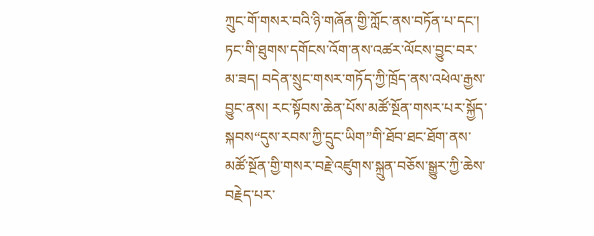ཀྲུང་གོ་གསར་བའི་ཉི་གཞོན་གྱི་ཀློང་ནས་བཏོན་པ་དང་། ཏང་གི་ཐུགས་དགོངས་འོག་ནས་འཚར་ལོངས་བྱུང་བར་མ་ཟད། བདེན་སྲུང་གསར་གཏོད་ཀྱི་ཁྲོད་ནས་འཕེལ་རྒྱས་བྱུང་ནས། རང་སྟོབས་ཆེན་པོས་མཚོ་སྔོན་གསར་པར་སྐྱོད་སྐབས“དུས་རབས་ཀྱི་དྲུང་ཡིག”གི་ཐོབ་ཐང་ཐོག་ནས་མཚོ་སྔོན་གྱི་གསར་བརྗེ་འཛུགས་སྐྲུན་བཅོས་སྒྱུར་ཀྱི་ཆེས་བརྗེད་པར་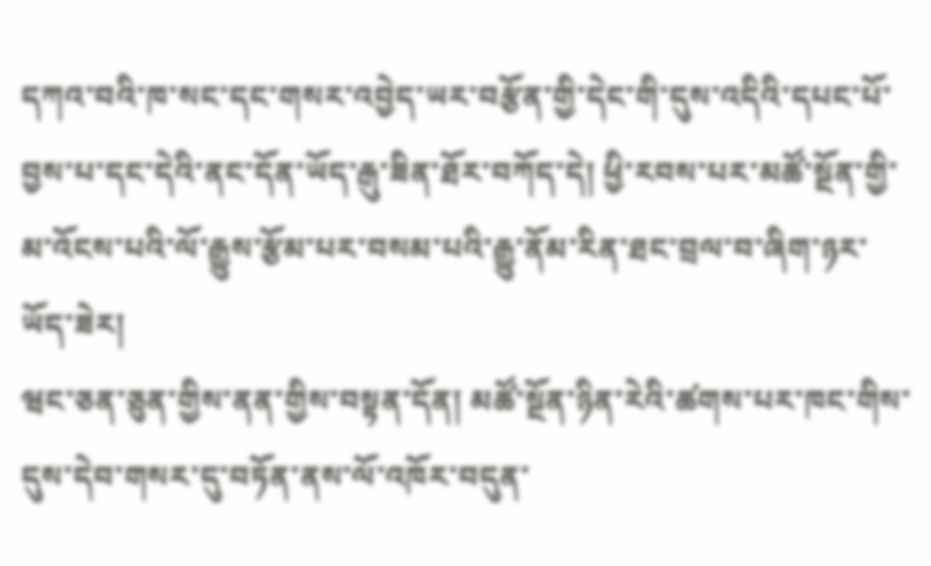དཀའ་བའི་ཁ་སང་དང་གསར་འབྱེད་ཡར་བརྩོན་གྱི་དེང་གི་དུས་འདིའི་དཔང་པོ་བྱས་པ་དང་དེའི་ནང་དོན་ཡོད་རྒུ་ཟིན་ཐོར་བཀོད་དེ། ཕྱི་རབས་པར་མཚོ་སྔོན་གྱི་མ་འོངས་པའི་ལོ་རྒྱུས་རྩོམ་པར་བསམ་པའི་རྒྱུ་ནོམ་རིན་ཐང་བྲལ་བ་ཞིག་ཉར་ཡོད་ཟེར།
ཝང་ཅན་ཅུན་གྱིས་ནན་གྱིས་བསྟན་དོན། མཚོ་སྔོན་ཉིན་རེའི་ཚགས་པར་ཁང་གིས་དུས་དེབ་གསར་དུ་བཏོན་ནས་ལོ་འཁོར་བདུན་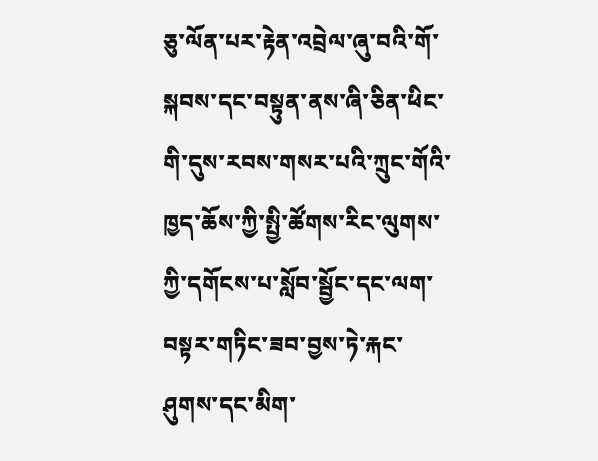ཅུ་ལོན་པར་རྟེན་འབྲེལ་ཞུ་བའི་གོ་སྐབས་དང་བསྟུན་ནས་ཞི་ཅིན་ཕིང་གི་དུས་རབས་གསར་པའི་ཀྲུང་གོའི་ཁྱད་ཆོས་ཀྱི་སྤྱི་ཚོགས་རིང་ལུགས་ཀྱི་དགོངས་པ་སློབ་སྦྱོང་དང་ལག་བསྟར་གཏིང་ཟབ་བྱས་ཏེ་རྐང་ཤུགས་དང་མིག་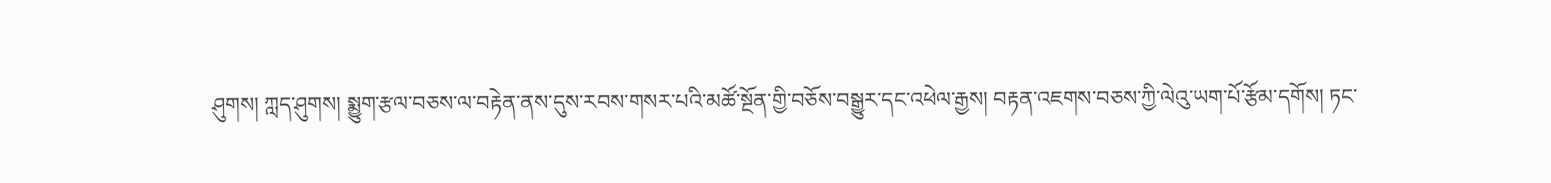ཤུགས། ཀླད་ཤུགས། སྨྱུག་རྩལ་བཅས་ལ་བརྟེན་ནས་དུས་རབས་གསར་པའི་མཚོ་སྔོན་གྱི་བཅོས་བསྒྱུར་དང་འཕེལ་རྒྱས། བརྟན་འཇགས་བཅས་ཀྱི་ལེའུ་ཡག་པོ་རྩོམ་དགོས། ཏང་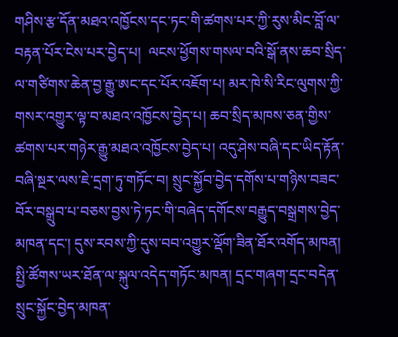གཤིས་རྩ་དོན་མཐའ་འཁྱོངས་དང་ཏང་གི་ཚགས་པར་ཀྱི་རུས་མིང་བློ་ལ་བརྟན་པོར་ངེས་པར་བྱེད་པ།  ལངས་ཕྱོགས་གསལ་བའི་སྒོ་ནས་ཆབ་སྲིད་ལ་གཙིགས་ཆེན་བྱ་རྒྱུ་ཨང་དང་པོར་འཇོག་པ། མར་ཁེ་སི་རིང་ལུགས་ཀྱི་གསར་འགྱུར་ལྟ་བ་མཐའ་འཁྱོངས་བྱེད་པ། ཆབ་སྲིད་མཁས་ཅན་གྱིས་ཚགས་པར་གཉེར་རྒྱུ་མཐའ་འཁྱོངས་བྱེད་པ། འདུ་ཤེས་བཞི་དང་ཡིད་རྟོན་བཞི་སྔར་ལས་ཇེ་དྲག་ཏུ་གཏོང་བ། སྲུང་སྐྱོབ་བྱེད་དགོས་པ་གཉིས་བཟང་བོར་བསྒྲུབ་པ་བཅས་བྱས་ཏེ་ཏང་གི་བཞེད་དགོངས་བརྒྱུད་བསྒྲགས་བྱེད་མཁན་དང་། དུས་རབས་ཀྱི་དུས་བབ་འགྱུར་ལྡོག་ཟིན་ཐོར་འགོད་མཁན། སྤྱི་ཚོགས་ཡར་ཐོན་ལ་སྐུལ་འདེད་གཏོང་མཁན། དྲང་གཞག་དྲང་བདེན་སྲུང་སྐྱོང་བྱེད་མཁན་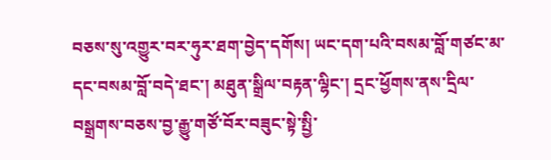བཅས་སུ་འགྱུར་བར་ཧུར་ཐག་བྱེད་དགོས། ཡང་དག་པའི་བསམ་བློ་གཙང་མ་དང་བསམ་བློ་བདེ་ཐང་། མཐུན་སྒྲིལ་བརྟན་ལྷིང་། དྲང་ཕྱོགས་ནས་དྲིལ་བསྒྲགས་བཅས་བྱ་རྒྱུ་གཙོ་བོར་བཟུང་སྟེ་སྤྱི་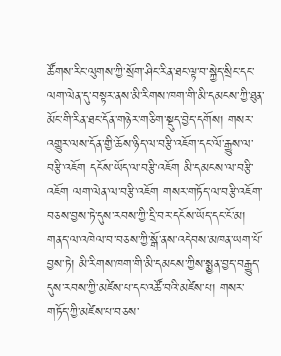ཚོགས་རིང་ལུགས་ཀྱི་སྲོག་ཤིང་རིན་ཐང་ལྟ་བ་སྐྱེད་སྲིང་དང་ལག་ལེན་དུ་བསྟར་ནས་མི་རིགས་ཁག་གི་མི་དམངས་ཀྱི་ཐུན་མོང་གི་རིན་ཐང་དོན་གཉེར་གཅིག་སྡུད་བྱེད་དགོས། གསར་འགྱུར་ལས་དོན་གྱི་ཆོས་ཉིད་ལ་བརྩི་འཇོག་དང་ལོ་རྒྱུས་ལ་བརྩི་འཇོག དངོས་ཡོད་ལ་བརྩི་འཇོག མི་དམངས་ལ་བརྩི་འཇོག ལག་ལེན་ལ་བརྩི་འཇོག གསར་གཏོད་ལ་བརྩི་འཇོག་བཅས་བྱས་ཏེ་དུས་རབས་ཀྱི་དྲི་བར་དངོས་ཡོད་དང་ངོ་མ། གནད་ལ་འཁེལ་བ་བཅས་ཀྱི་སྒོ་ནས་འདེབས་མཁན་ཡག་པོ་བྱས་ཏེ། མི་རིགས་ཁག་གི་མི་དམངས་ཀྱིས་སྨྱན་བྱད་བརྒྱུད་དུས་རབས་ཀྱི་མཛེས་པ་དང་འཚོ་བའི་མཛེས་པ། གསར་གཏོད་ཀྱི་མཛེས་པ་བཅས་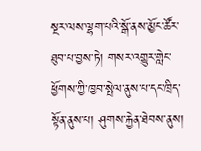སྔར་ལས་ལྷག་པའི་སྒོ་ནས་མྱོང་ཚོར་ཐུབ་པ་བྱས་ཏེ། གསར་འགྱུར་གླེང་ཕྱོགས་ཀྱི་ཁྱབ་སྤེལ་ནུས་པ་དང་ཁྲིད་སྟོན་ནུས་པ། ཤུགས་རྐྱེན་ཐེབས་ནུས།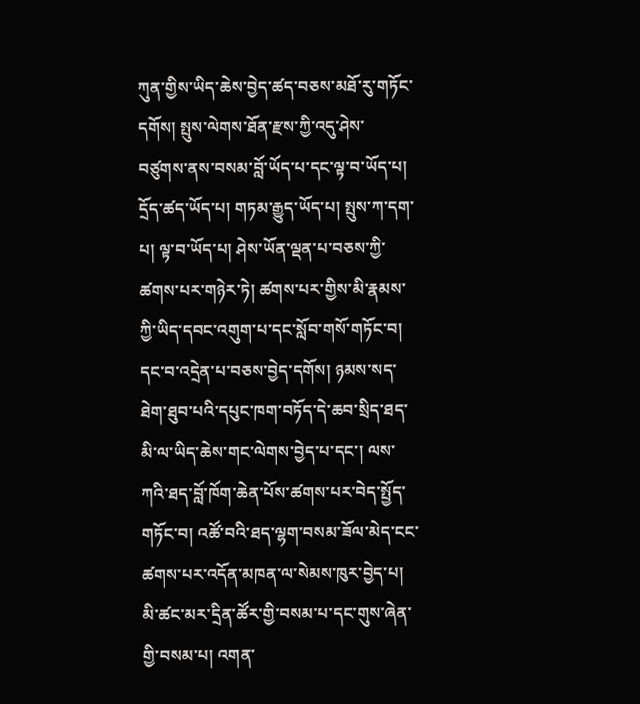ཀུན་གྱིས་ཡིད་ཆེས་བྱེད་ཚད་བཅས་མཐོ་རུ་གཏོང་དགོས། སྤུས་ལེགས་ཐོན་རྫས་ཀྱི་འདུ་ཤེས་བཙུགས་ནས་བསམ་བློ་ཡོད་པ་དང་ལྟ་བ་ཡོད་པ། དྲོད་ཚད་ཡོད་པ། གཏམ་རྒྱུད་ཡོད་པ། སྤུས་ཀ་དག་པ། ལྟ་བ་ཡོད་པ། ཤེས་ཡོན་ལྡན་པ་བཅས་ཀྱི་ཚགས་པར་གཉེར་ཏེ། ཚགས་པར་གྱིས་མི་རྣམས་ཀྱི་ཡིད་དབང་འགུག་པ་དང་སློབ་གསོ་གཏོང་བ། དང་བ་འདྲེན་པ་བཅས་བྱེད་དགོས། ཉམས་སད་ཐེག་ཐུབ་པའི་དཔུང་ཁག་བཏོད་དེ་ཆབ་སྲིད་ཐད་མི་ལ་ཡིད་ཆེས་གང་ལེགས་བྱེད་པ་དང་། ལས་ཀའི་ཐད་བློ་ཁོག་ཆེན་པོས་ཚགས་པར་བེད་སྤྱོད་གཏོང་བ། འཚོ་བའི་ཐད་ལྷག་བསམ་ཟོལ་མེད་ངང་ཚགས་པར་འདོན་མཁན་ལ་སེམས་ཁུར་བྱེད་པ། མི་ཚང་མར་དྲིན་ཚོར་གྱི་བསམ་པ་དང་གུས་ཞེན་གྱི་བསམ་པ། འགན་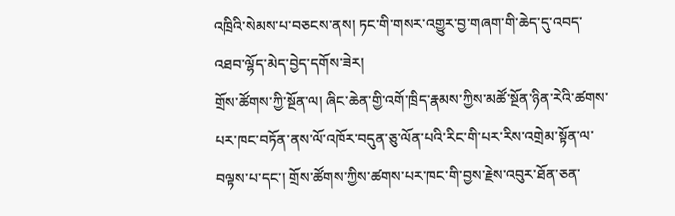འཁྲིའི་སེམས་པ་བཅངས་ནས། ཏང་གི་གསར་འགྱུར་བྱ་གཞག་གི་ཆེད་དུ་འབད་འཐབ་ལྷོད་མེད་བྱེད་དགོས་ཟེར།
གྲོས་ཚོགས་ཀྱི་སྔོན་ལ། ཞིང་ཆེན་གྱི་འགོ་ཁྲིད་རྣམས་ཀྱིས་མཚོ་སྔོན་ཉིན་རེའི་ཚགས་པར་ཁང་བཏོན་ནས་ལོ་འཁོར་བདུན་ཅུ་ལོན་པའི་རིང་གི་པར་རིས་འགྲེམ་སྟོན་ལ་བལྟས་པ་དང་། གྲོས་ཚོགས་ཀྱིས་ཚགས་པར་ཁང་གི་བྱས་རྗེས་འབུར་ཐོན་ཅན་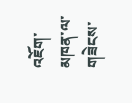འཇོག་མཁན་ལ་གཟེངས་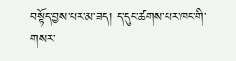བསྟོད་བྱས་པར་མ་ཟད། ད་དུང་ཚགས་པར་ཁང་གི་གསར་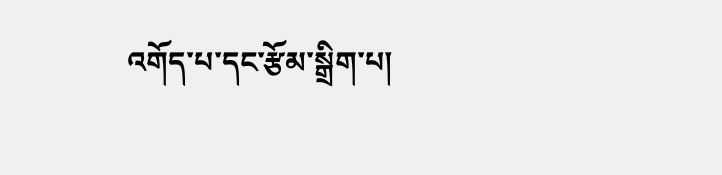འགོད་པ་དང་རྩོམ་སྒྲིག་པ།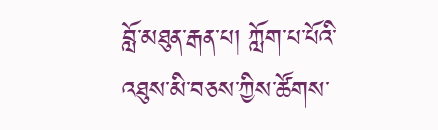བློ་མཐུན་རྒན་པ། ཀློག་པ་པོའི་འཐུས་མི་བཅས་ཀྱིས་ཚོགས་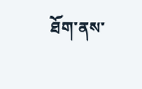ཐོག་ནས་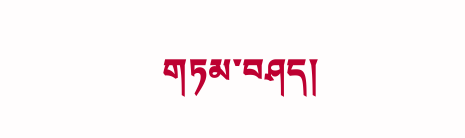གཏམ་བཤད།